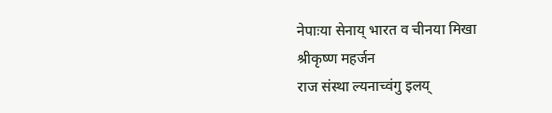नेपाःया सेनाय् भारत व चीनया मिखा
श्रीकृष्ण महर्जन
राज संस्था ल्यनाच्वंगु इलय्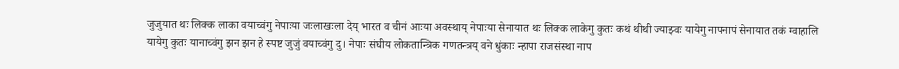जुजुयात थः लिक्क लाका वयाच्वंगु नेपाःया जःलाखःला देय् भारत व चीनं आःया अवस्थाय् नेपाःया सेनायात थः लिक्क लाकेगु कुतः कथं थीथी ज्याझ्वः यायेगु नापनापं सेनायात तकं ग्वाहालि यायेगु कुतः यानाच्वंगु झन झन हे स्पष्ट जुजुं वयाच्वंगु दु। नेपाः संघीय लोकतान्त्रिक गणतन्त्रय् वने धुंकाः न्हापा राजसंस्था नाप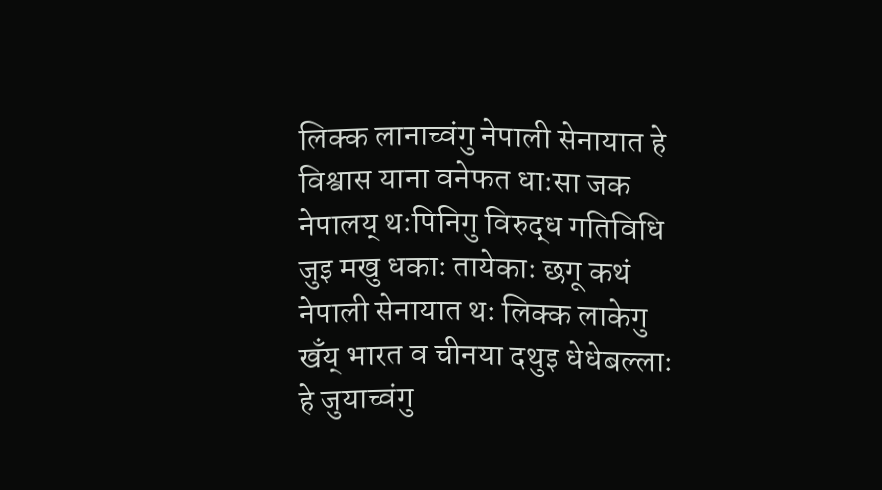लिक्क लानाच्वंगु नेपाली सेनायात हे विश्वास याना वनेफत धाःसा जक नेपालय् थःपिनिगु विरुद्ध गतिविधि जुइ मखु धकाः तायेकाः छगू कथं नेपाली सेनायात थः लिक्क लाकेगु खँय् भारत व चीनया दथुइ धेधेबल्लाः हे जुयाच्वंगु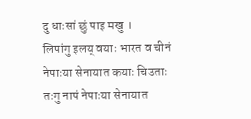दु धाःसां छुं पाइ मखु ।
लिपांगु इलय् वयाः भारत व चीनं नेपाःया सेनायात कयाः चिउताः तःगु नापं नेपाःया सेनायात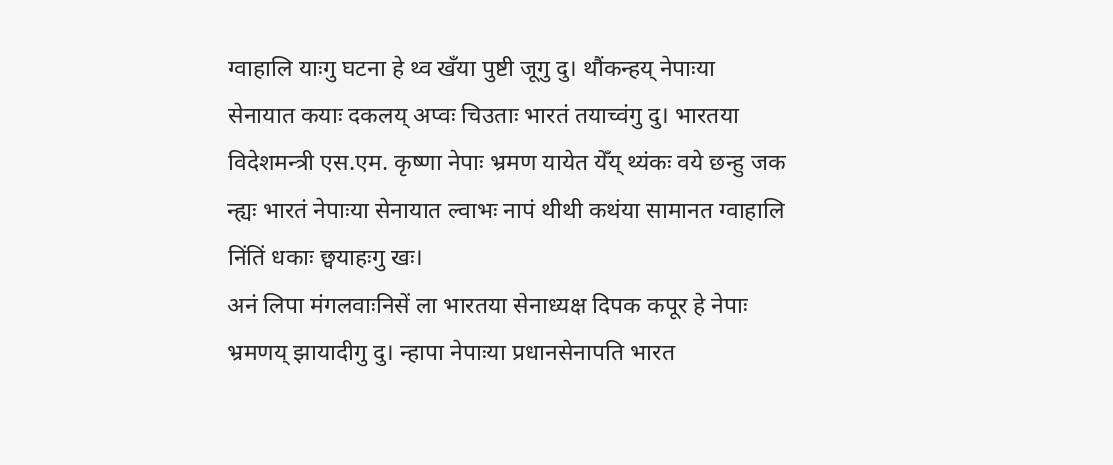ग्वाहालि याःगु घटना हे थ्व खँया पुष्टी जूगु दु। थौंकन्हय् नेपाःया सेनायात कयाः दकलय् अप्वः चिउताः भारतं तयाच्वंगु दु। भारतया विदेशमन्त्री एस.एम. कृष्णा नेपाः भ्रमण यायेत येँय् थ्यंकः वये छन्हु जक न्ह्यः भारतं नेपाःया सेनायात ल्वाभः नापं थीथी कथंया सामानत ग्वाहालि निंतिं धकाः छ्वयाहःगु खः।
अनं लिपा मंगलवाःनिसें ला भारतया सेनाध्यक्ष दिपक कपूर हे नेपाः भ्रमणय् झायादीगु दु। न्हापा नेपाःया प्रधानसेनापति भारत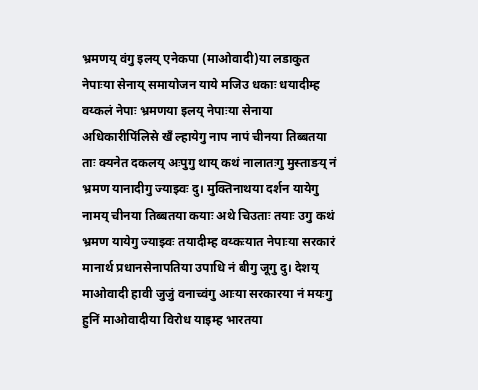भ्रमणय् वंगु इलय् एनेकपा (माओवादी)या लडाकुत नेपाःया सेनाय् समायोजन याये मजिउ धकाः धयादीम्ह वय्कलं नेपाः भ्रमणया इलय् नेपाःया सेनाया अधिकारीपिंलिसे खँ ल्हायेगु नाप नापं चीनया तिब्बतया ताः क्यनेत दकलय् अःपुगु थाय् कथं नालातःगु मुस्ताङय् नं भ्रमण यानादीगु ज्याझ्वः दु। मुक्तिनाथया दर्शन यायेगु नामय् चीनया तिब्बतया कयाः अथे चिउताः तयाः उगु कथं भ्रमण यायेगु ज्याझ्वः तयादीम्ह वय्कःयात नेपाःया सरकारं मानार्थ प्रधानसेनापतिया उपाधि नं बीगु जूगु दु। देशय् माओवादी हावी जुजुं वनाच्वंगु आःया सरकारया नं मयःगु हुनिं माओवादीया विरोध याइम्ह भारतया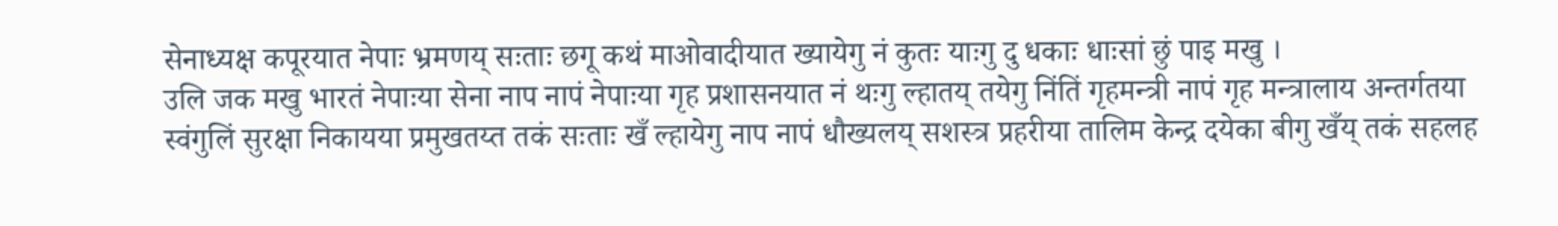सेनाध्यक्ष कपूरयात नेपाः भ्रमणय् सःताः छगू कथं माओवादीयात ख्यायेगु नं कुतः याःगु दु धकाः धाःसां छुं पाइ मखु ।
उलि जक मखु भारतं नेपाःया सेना नाप नापं नेपाःया गृह प्रशासनयात नं थःगु ल्हातय् तयेगु निंतिं गृहमन्त्री नापं गृह मन्त्रालाय अन्तर्गतया स्वंगुलिं सुरक्षा निकायया प्रमुखतय्त तकं सःताः खँ ल्हायेगु नाप नापं धौख्यलय् सशस्त्र प्रहरीया तालिम केन्द्र दयेका बीगु खँय् तकं सहलह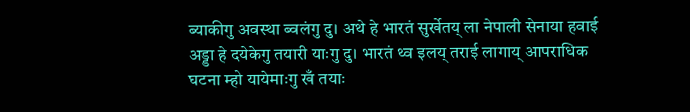ब्याकीगु अवस्था ब्वलंगु दु। अथे हे भारतं सुर्खेतय् ला नेपाली सेनाया हवाई अड्डा हे दयेकेगु तयारी याःगु दु। भारतं थ्व इलय् तराई लागाय् आपराधिक घटना म्हो यायेमाःगु खँ तयाः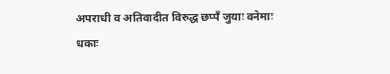अपराधी व अतिवादीत विरुद्ध छप्पँ जुयाः वनेमाः धकाः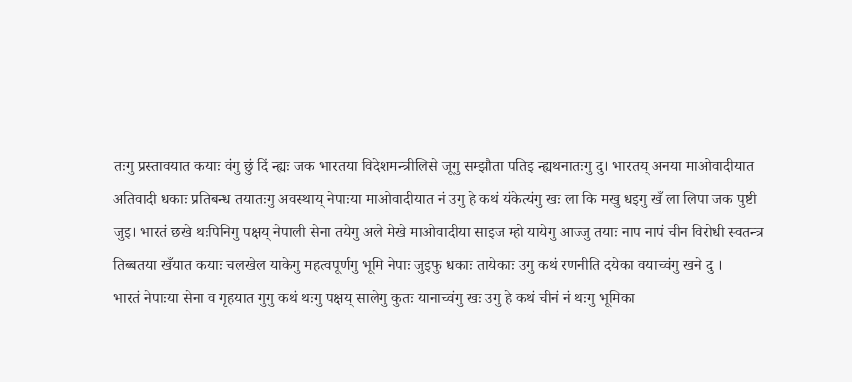तःगु प्रस्तावयात कयाः वंगु छुं दिं न्ह्यः जक भारतया विदेशमन्त्रीलिसे जूगु सम्झौता पतिइ न्ह्यथनातःगु दु। भारतय् अनया माओवादीयात अतिवादी धकाः प्रतिबन्ध तयातःगु अवस्थाय् नेपाःया माओवादीयात नं उगु हे कथं यंकेत्यंगु खः ला कि मखु धइगु खँ ला लिपा जक पुष्टी जुइ। भारतं छखे थःपिनिगु पक्षय् नेपाली सेना तयेगु अले मेखे माओवादीया साइज म्हो यायेगु आज्जु तयाः नाप नापं चीन विरोधी स्वतन्त्र तिब्बतया खँयात कयाः चलखेल याकेगु महत्वपूर्णगु भूमि नेपाः जुइफु धकाः तायेकाः उगु कथं रणनीति दयेका वयाच्वंगु खने दु ।
भारतं नेपाःया सेना व गृहयात गुगु कथं थःगु पक्षय् सालेगु कुतः यानाच्वंगु खः उगु हे कथं चीनं नं थःगु भूमिका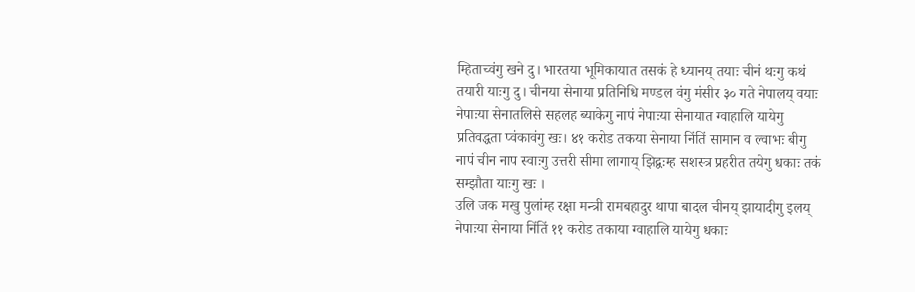म्हिताच्वंगु खने दु। भारतया भूमिकायात तसकं हे ध्यानय् तयाः चीनं थःगु कथं तयारी याःगु दु। चीनया सेनाया प्रतिनिधि मण्डल वंगु मंसीर ३० गते नेपालय् वयाः नेपाःया सेनातलिसे सहलह ब्याकेगु नापं नेपाःया सेनायात ग्वाहालि यायेगु प्रतिवद्धता प्वंकावंगु खः। ४१ करोड तकया सेनाया निंतिं सामान व ल्वाभः बीगु नापं चीन नाप स्वाःगु उत्तरी सीमा लागाय् झिद्वःम्ह सशस्त्र प्रहरीत तयेगु धकाः तकं सम्झौता याःगु खः ।
उलि जक मखु पुलांम्ह रक्षा मन्त्री रामबहादुर थापा बादल चीनय् झायादीगु इलय् नेपाःया सेनाया निंतिं ११ करोड तकाया ग्वाहालि यायेगु धकाः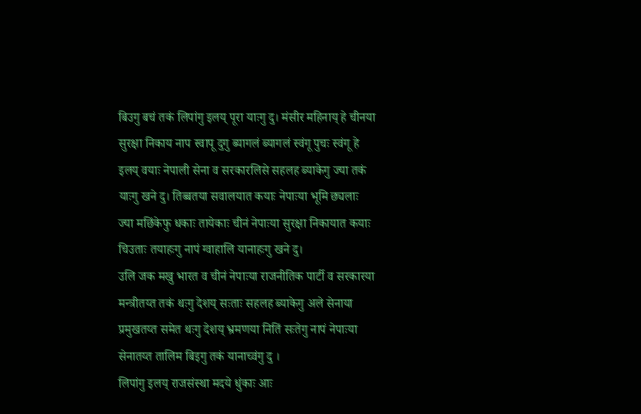बिउगु बचं तकं लिपांगु इलय् पूरा याःगु दु। मंसीर महिनाय् हे चीनया सुरक्षा निकाय नाप स्वापू दुगु ब्यागलं ब्यागलं स्वंगू पुचः स्वंगू हे इलय् वयाः नेपाली सेना व सरकारलिसे सहलह ब्याकेगु ज्या तकं याःगु खने दु। तिब्बतया सवालयात कयाः नेपाःया भूमि छ्यलाः ज्या मछिंकेफु धकाः तायेकाः चीनं नेपाःया सुरक्षा निकायात कयाः चिउताः तयाहःगु नापं ग्वाहालि यानाहःगु खने दु।
उलि जक मखु भारत व चीनं नेपाःया राजनीतिक पार्टी व सरकारया मन्त्रीतय्त तकं थःगु देशय् सःताः सहलह ब्याकेगु अले सेनाया प्रमुखतय्त समेत थःगु देशय् भ्रमणया नितिं सःतेगु नापं नेपाःया सेनातय्त तालिम बिइगु तकं यानाच्वंगु दु ।
लिपांगु इलय् राजसंस्था मदये धुंकाः आः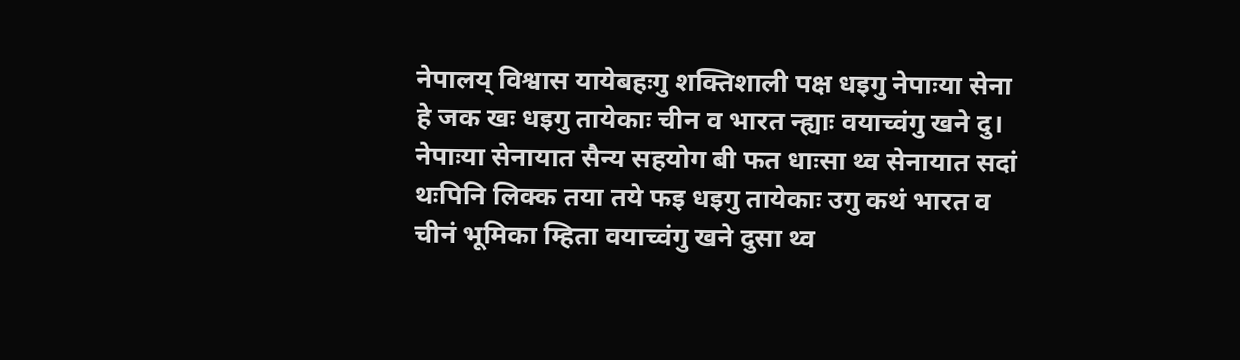नेपालय् विश्वास यायेबहःगु शक्तिशाली पक्ष धइगु नेपाःया सेना हे जक खः धइगु तायेकाः चीन व भारत न्ह्याः वयाच्वंगु खने दु। नेपाःया सेनायात सैन्य सहयोग बी फत धाःसा थ्व सेनायात सदां थःपिनि लिक्क तया तये फइ धइगु तायेकाः उगु कथं भारत व चीनं भूमिका म्हिता वयाच्वंगु खने दुसा थ्व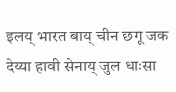इलय् भारत बाय् चीन छगू जक देय्या हावी सेनाय् जुल धाःसा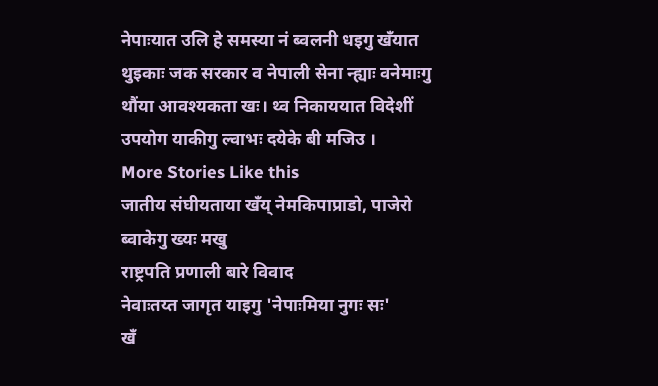नेपाःयात उलि हे समस्या नं ब्वलनी धइगु खँयात थुइकाः जक सरकार व नेपाली सेना न्ह्याः वनेमाःगु थौंया आवश्यकता खः। थ्व निकाययात विदेशीं उपयोग याकीगु ल्वाभः दयेके बी मजिउ ।
More Stories Like this
जातीय संघीयताया खँय् नेमकिपाप्राडो, पाजेरो ब्वाकेगु ख्यः मखु
राष्ट्रपति प्रणाली बारे विवाद
नेवाःतय्त जागृत याइगु 'नेपाःमिया नुगः सः'
खँ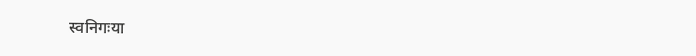स्वनिगःया